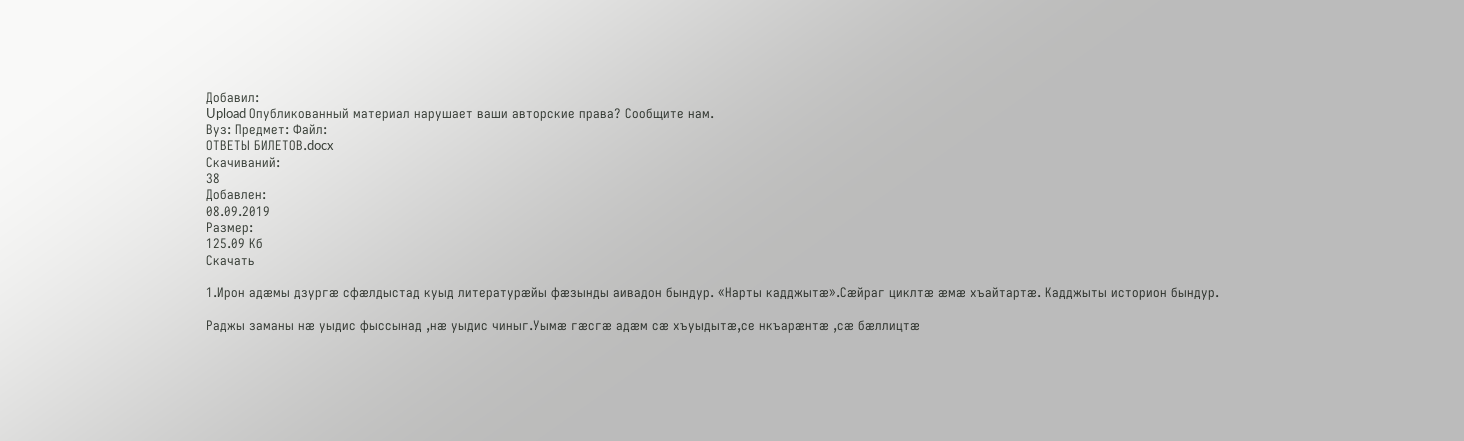Добавил:
Upload Опубликованный материал нарушает ваши авторские права? Сообщите нам.
Вуз: Предмет: Файл:
ОТВЕТЫ БИЛЕТОВ.docx
Скачиваний:
38
Добавлен:
08.09.2019
Размер:
125.09 Кб
Скачать

1.Ирон адӕмы дзургӕ сфӕлдыстад куыд литературӕйы фӕзынды аивадон бындур. «Нарты кадджытӕ».Сӕйраг циклтӕ ӕмӕ хъайтартӕ. Кадджыты историон бындур.

Раджы заманы нӕ уыдис фыссынад ,нӕ уыдис чиныг.Уымӕ гӕсгӕ адӕм сӕ хъуыдытӕ,се нкъарӕнтӕ ,сӕ бӕллицтӕ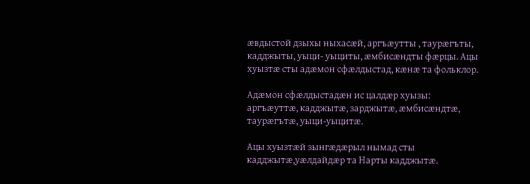ӕвдыстой дзыхы ныхасӕй, аргъӕутты , таурӕгъты, кадджыты, уыци- уыциты, ӕмбисӕндты фӕрцы. Ацы хуызтӕ сты адӕмон сфӕлдыстад, кӕнӕ та фольклор.

Адӕмон сфӕлдыстадӕн ис цалдӕр хуызы: аргъӕуттӕ, кадджытӕ, зарджытӕ, ӕмбисӕндтӕ, таурӕгътӕ, уыци-уыцитӕ.

Ацы хуызтӕй зынгӕдӕрыл нымад сты кадджытӕ,уӕлдайдӕр та Нарты кадджытӕ.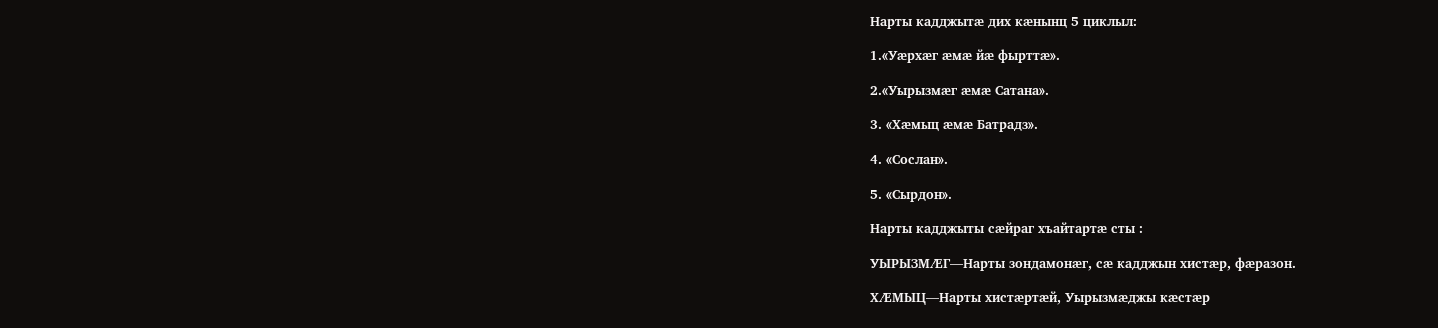Нарты кадджытӕ дих кӕнынц 5 циклыл:

1.«Уӕрхӕг ӕмӕ йӕ фырттӕ».

2.«Уырызмӕг ӕмӕ Сатана».

3. «Хӕмыц ӕмӕ Батрадз».

4. «Сослан».

5. «Сырдон».

Нарты кадджыты сӕйраг хъайтартӕ сты :

УЫРЫЗМÆГ—Нарты зондамонӕг, сӕ кадджын хистӕр, фӕразон.

ХÆМЫЦ—Нарты хистӕртӕй, Уырызмӕджы кӕстӕр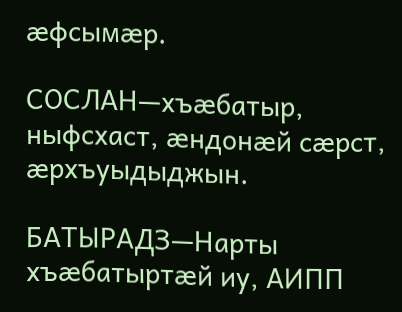ӕфсымӕр.

СОСЛАН—хъӕбатыр, ныфсхаст, ӕндонӕй сӕрст, ӕрхъуыдыджын.

БАТЫРАДЗ—Нарты хъӕбатыртӕй иу, АИПП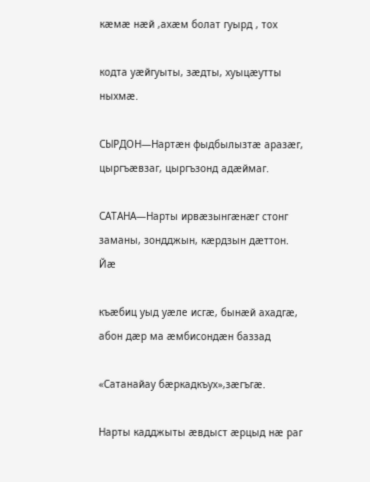кӕмӕ нӕй ,ахӕм болат гуырд , тох

кодта уӕйгуыты, зӕдты, хуыцӕутты ныхмӕ.

СЫРДОН—Нартӕн фыдбылызтӕ аразӕг, цыргъӕвзаг, цыргъзонд адӕймаг.

САТАНА—Нарты ирвӕзынгӕнӕг стонг заманы, зондджын, кӕрдзын дӕттон. Йӕ

къӕбиц уыд уӕле исгӕ, бынӕй ахадгӕ, абон дӕр ма ӕмбисондӕн баззад

«Сатанайау бӕркадкъух»,зӕгъгӕ.

Нарты кадджыты ӕвдыст ӕрцыд нӕ раг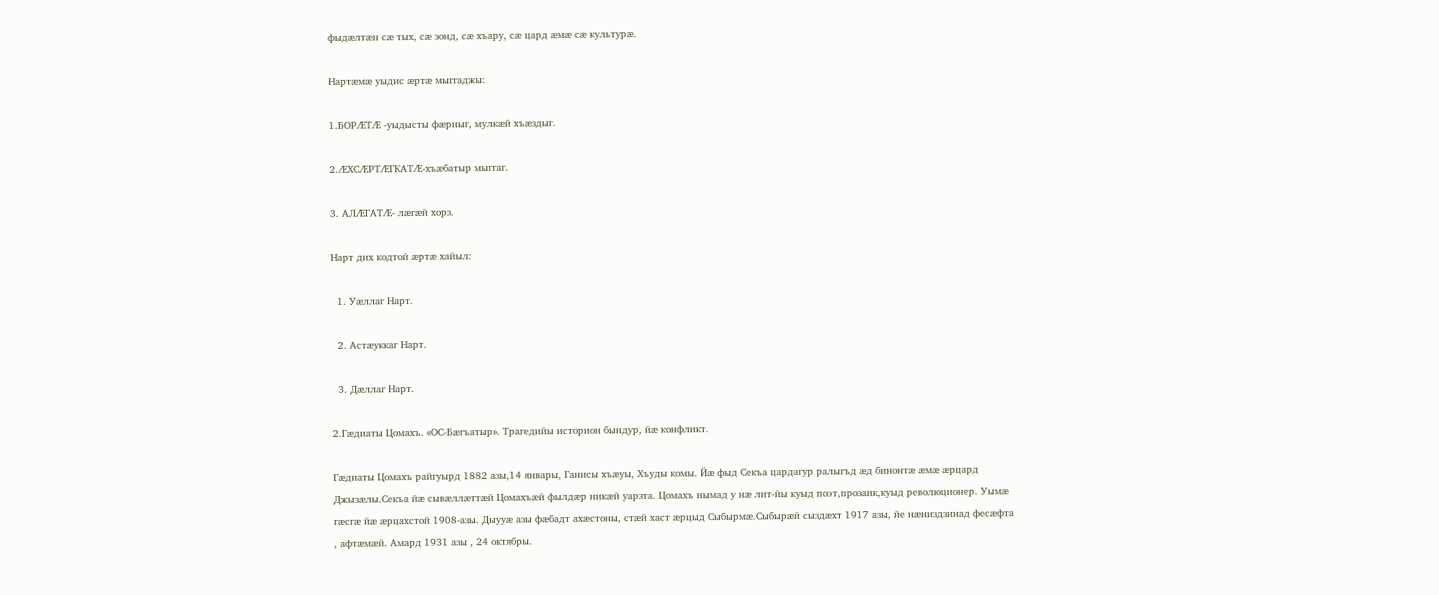фыдӕлтӕн сӕ тых, сӕ зонд, сӕ хъару, сӕ цард ӕмӕ сӕ культурӕ.

Нартӕмӕ уыдис ӕртӕ мыггаджы:

1.БОРӔТӔ -уыдысты фӕрныг, мулкӕй хъӕздыг.

2.ӔХСӔРТӔГКАТӔ-хъӕбатыр мыггаг.

3. АЛӔГАТӔ- лӕгӕй хорз.

Нарт дих кодтой ӕртӕ хайыл:

  1. Уӕллаг Нарт.

  2. Астӕуккаг Нарт.

  3. Дӕллаг Нарт.

2.Гӕдиаты Цомахъ. «ОС-Бӕгъатыр». Трагедийы историон бындур, йӕ конфликт.

Гӕдиаты Цомахъ райгуырд 1882 азы,14 январы, Ганисы хъӕуы, Хъуды комы. Йӕ фыд Секъа цардагур ралыгъд ӕд бинонтӕ ӕмӕ ӕрцард Джызӕлы.Секъа йӕ сывӕллӕттӕй Цомахъӕй фылдӕр никӕй уарзта. Цомахъ нымад у нӕ лит-йы куыд поэт,прозаик,куыд революционер. Уымӕ гӕсгӕ йӕ ӕрцахстой 1908-азы. Дыууӕ азы фӕбадт ахӕстоны, стӕй хаст ӕрцыд Сыбырмӕ.Сыбырӕй сыздӕхт 1917 азы, йе нӕниздзинад фесӕфта , афтӕмӕй. Амард 1931 азы , 24 октябры.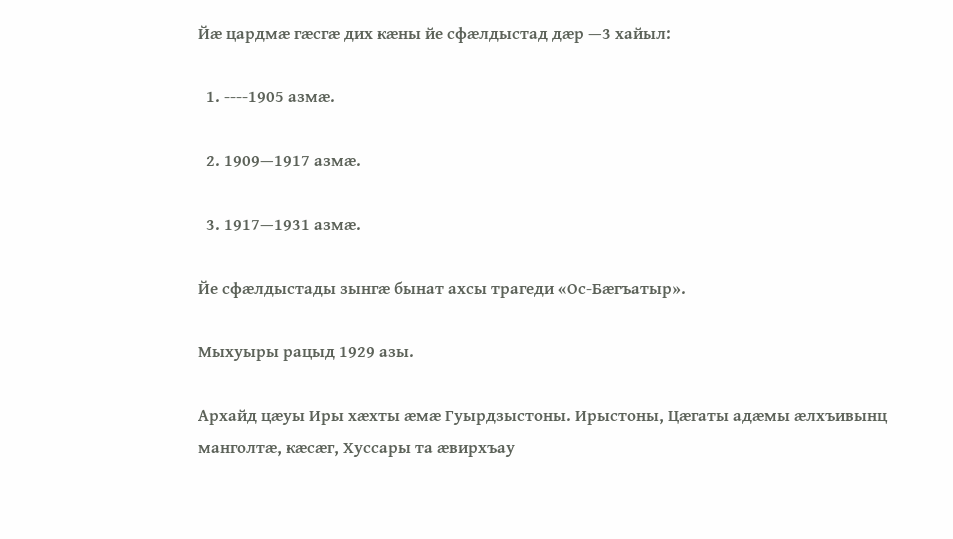Йӕ цардмӕ гӕсгӕ дих кӕны йе сфӕлдыстад дӕр —3 хайыл:

  1. ----1905 азмӕ.

  2. 1909—1917 азмӕ.

  3. 1917—1931 азмӕ.

Йе сфӕлдыстады зынгӕ бынат ахсы трагеди «Ос-Бӕгъатыр».

Мыхуыры рацыд 1929 азы.

Архайд цӕуы Иры хӕхты ӕмӕ Гуырдзыстоны. Ирыстоны, Цӕгаты адӕмы ӕлхъивынц манголтӕ, кӕсӕг, Хуссары та ӕвирхъау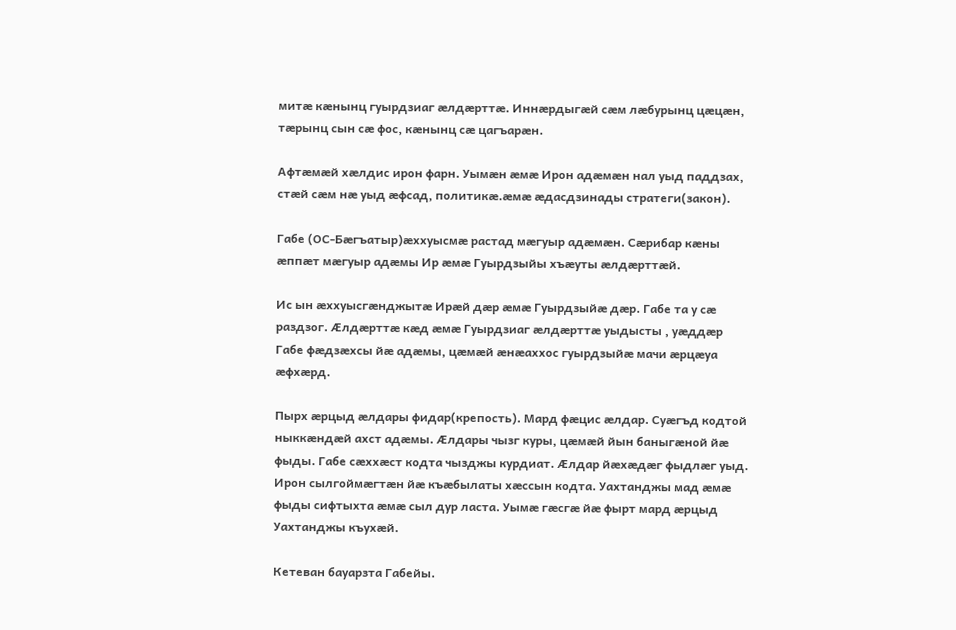митӕ кӕнынц гуырдзиаг ӕлдӕрттӕ. Иннӕрдыгӕй сӕм лӕбурынц цӕцӕн, тӕрынц сын сӕ фос, кӕнынц сӕ цагъарӕн.

Афтӕмӕй хӕлдис ирон фарн. Уымӕн ӕмӕ Ирон адӕмӕн нал уыд паддзах, стӕй сӕм нӕ уыд ӕфсад, политикӕ.ӕмӕ ӕдасдзинады стратеги(закон).

Габе (ОС-Бӕгъатыр)ӕххуысмӕ растад мӕгуыр адӕмӕн. Сӕрибар кӕны ӕппӕт мӕгуыр адӕмы Ир ӕмӕ Гуырдзыйы хъӕуты ӕлдӕрттӕй.

Ис ын ӕххуысгӕнджытӕ Ирӕй дӕр ӕмӕ Гуырдзыйӕ дӕр. Габе та у сӕ раздзог. Ӕлдӕрттӕ кӕд ӕмӕ Гуырдзиаг ӕлдӕрттӕ уыдысты , уӕддӕр Габе фӕдзӕхсы йӕ адӕмы, цӕмӕй ӕнӕаххос гуырдзыйӕ мачи ӕрцӕуа ӕфхӕрд.

Пырх ӕрцыд ӕлдары фидар(крепость). Мард фӕцис ӕлдар. Суӕгъд кодтой ныккӕндӕй ахст адӕмы. Ӕлдары чызг куры, цӕмӕй йын баныгӕной йӕ фыды. Габе сӕххӕст кодта чызджы курдиат. Ӕлдар йӕхӕдӕг фыдлӕг уыд. Ирон сылгоймӕгтӕн йӕ къӕбылаты хӕссын кодта. Уахтанджы мад ӕмӕ фыды сифтыхта ӕмӕ сыл дур ласта. Уымӕ гӕсгӕ йӕ фырт мард ӕрцыд Уахтанджы къухӕй.

Кетеван бауарзта Габейы.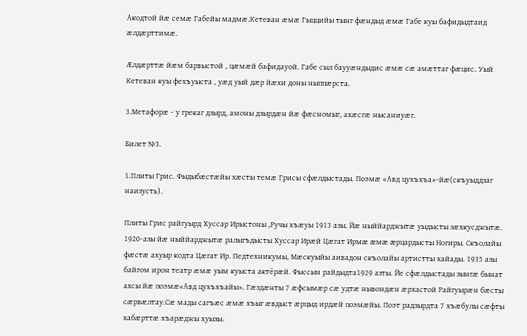Акодтой йӕ семӕ Габейы мадмӕ.Кетеван ӕмӕ Гыццийы тынг фӕндыд ӕмӕ Габе куы бафидыдтаид ӕлдӕрттимӕ.

Ӕлдӕрттӕ йӕм барвыстой , цӕмӕй бафидауой. Габе сыл баууӕндыдис ӕмӕ сӕ амӕттаг фӕцис. Уый Кетеван куы фехъуыста , уӕд уый дӕр йӕхи доны ныппӕрста.

3.Метафорӕ - у грекаг дзырд, амоны дзырдӕн йӕ фӕсномыг, ахӕсгӕ нысаниуӕг.

Билет №3.

1.Плиты Грис. Фыдыбæстæйы хæсты темæ Грисы сфæлдыстады. Поэмæ «Авд цухъхъа»-йæ(скъуыддзаг наизусть).

Плиты Грис райгуырд Хуссар Ирыстоны ,Ручы хъæуы 1913 азы. Йæ ныййарджытæ уыдысты зæхкусджытæ. 1920-азы йæ ныййарджытæ ралыгъдысты Хуссар Ирæй Цæгат Ирмæ æмæ æрцардысты Ногиры. Скъолайы фæстæ ахуыр кодта Цæгат Ир. Педтехникумы, Мæскуыйы аивадон скъолайы артистты хайады. 1935 азы байгом ирон театр æмæ уым куыста актёрæй. Фыссын райдыдта1929 азты. Йе сфæлдыстады зынгæ бынат ахсы йæ поэмæ«Авд цухъхъайы». Гæздæнты 7 æфсымæр сæ удтæ нывондæн æрхастой Райгуырæн бæсты сæрвæлтау.Сæ мады сагъæс æмæ хъыг æвдыст æрцыд ирдæй поэмæйы. Поэт радзырдта 7 хъæбулы сæфты хабæрттæ хъарæджы хуызы.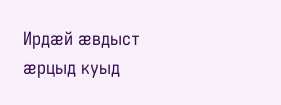Ирдæй æвдыст æрцыд куыд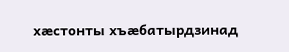хæстонты хъæбатырдзинад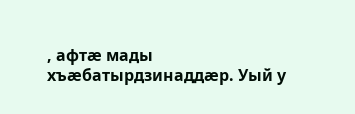, афтæ мады хъæбатырдзинаддæр. Уый у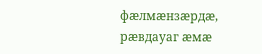фæлмæнзæрдæ, рæвдауаг æмæ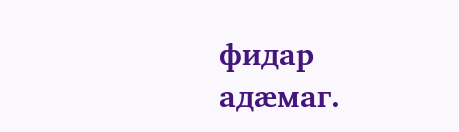фидар адæмаг.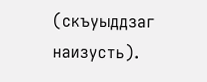(скъуыддзаг наизусть).